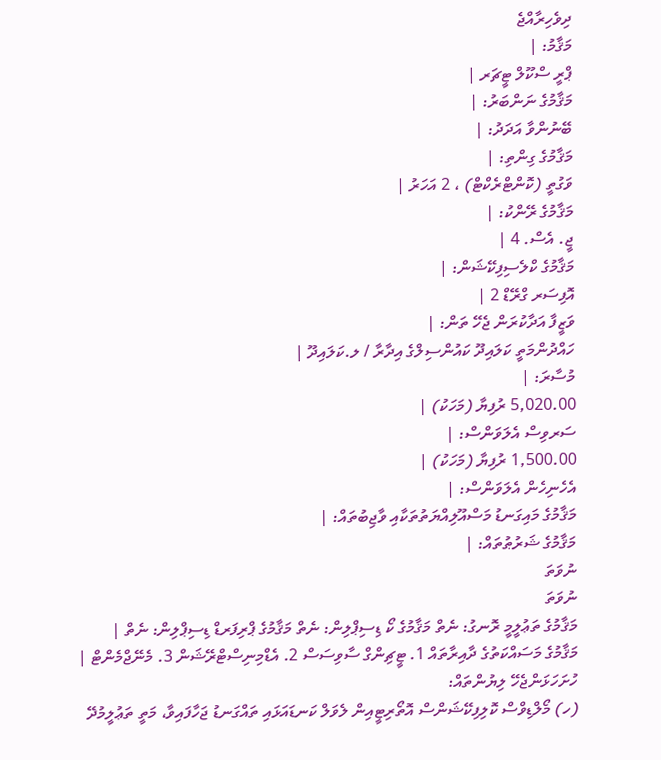ދިވެހިރާއްޖެ
މަޤާމު: |
ޕްރީ ސްކޫލް ޓީޗަރ |
މަޤާމުގެ ނަންބަރު: |
ބޭނުންވާ އަދަދު: |
މަޤާމުގެ ގިންތި: |
ވަގުތީ (ކޮންޓްރެކްޓް) ، 2 އަހަރު |
މަޤާމުގެ ރޭންކު: |
ޖީ. އެސް. 4 |
މަޤާމުގެ ކްލެސިފިކޭޝަން: |
އޮފިސަރ ގްރޭޑް 2 |
ވަޒީފާ އަދާކުރަން ޖެހޭ ތަން: |
ހައްދުންމަތީ ކަލައިދޫ ކައުންސިލްގެ އިދާރާ / ލ.ކަލައިދޫ |
މުސާރަ: |
5,020.00 ރުފިޔާ (މަހަކު) |
ސަރވިސް އެލަވަންސް: |
1,500.00 ރުފިޔާ (މަހަކު) |
އެހެނިހެން އެލަވަންސް: |
މަޤާމުގެ މައިގަނޑު މަސްއޫލިއްޔަތުތަކާއި ވާޖިބުތައް: |
މަޤާމުގެ ޝަރުޠުތައް: |
ނުވަތަ
ނުވަތަ
މަޤާމުގެ ތަޢުލީމީ ރޮނގު: ނެތް މަޤާމުގެ ކޯ ޑިސިޕްލިން: ނެތް މަޤާމުގެ ޕްރިފަރޑް ޑިސިޕްލިން: ނެތް |
މަޤާމުގެ މަސައްކަތުގެ ދާއިރާތައް 1. ޓީޗިންގް ސާވިސަސް 2. އެޑްމިނިސްޓްރޭޝަން 3. މެނޭޖްމެންޓް |
ހުށަހަޅަންޖެހޭ ލިޔުންތައް:
(ހ) މޯލްޑިވްސް ކޮލިފިކޭޝަންސް އޮތޯރިޓީއިން ލެވަލް ކަނޑައަޅައި ތައްގަނޑު ޖަހާފައިވާ، މަތީ ތަޢުލީމުދޭ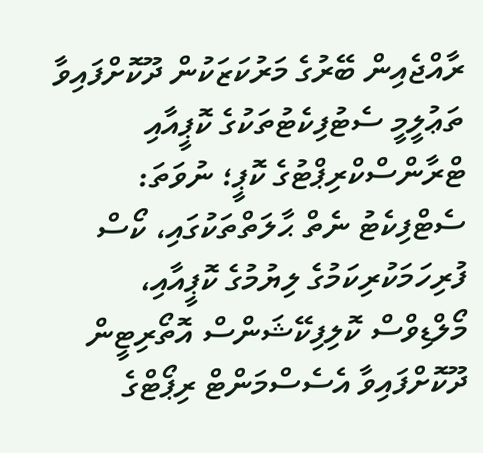ރާއްޖެއިން ބޭރުގެ މަރުކަޒަކުން ދޫކޮށްފައިވާ ތަޢުލީމީ ސެޓުފިކެޓުތަކުގެ ކޮޕީއާއި ޓްރާންސްކްރިޕްޓުގެ ކޮޕީ؛ ނުވަތަ: ސެޓްފިކެޓު ނެތް ޙާލަތްތަކުގައި، ކޯސް ފުރިހަމަކުރިކަމުގެ ލިޔުމުގެ ކޮޕީއާއި، މޯލްޑިވްސް ކޮލިފިކޭޝަންސް އޮތޯރިޓީން ދޫކޮށްފައިވާ އެސެސްމަންޓް ރިޕޯޓްގެ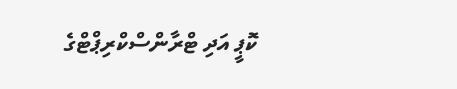ކޮޕީ އަދި ޓްރާންސްކްރިޕްޓްގެ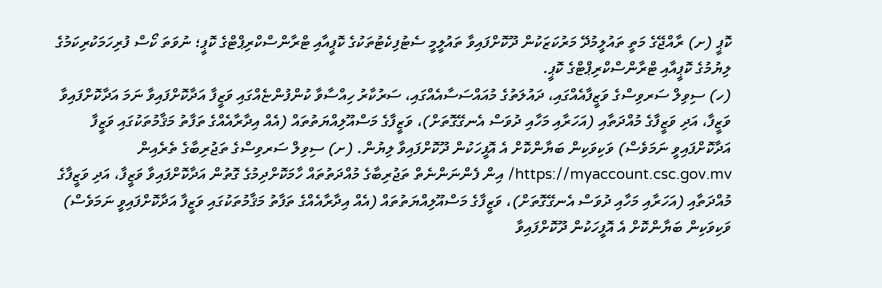ކޮޕީ (ށ) ރާއްޖޭގެ މަތީ ތައުލީމުދޭ މަރުކަޒަކުން ދޫކޮށްފައިވާ ތައުލީމީ ސެޓުފިކެޓުތަކުގެ ކޮޕީއާއި ޓްރާންސްކްރިޕްޓްގެ ކޮޕީ؛ ނުވަތަ ކޯސް ފުރިހަމަކުރިކަމުގެ ލިޔުމުގެ ކޮޕީއާއި ޓްރާންސްކްރިޕްޓްގެ ކޮޕީ.
(ހ) ސިވިލް ސަރވިސްގެ ވަޒީފާއެއްގައި، ދައުލަތުގެ މުއައްސަސާއެއްގައި، ސަރުކާރު ހިއްސާވާ ކުންފުންޏެއްގައި ވަޒީފާ އަދާކޮށްފައިވާ ނަމަ އަދާކޮށްފައިވާ ވަޒީފާ، އަދި ވަޒީފާގެ މުއްދަތާއި (އަހަރާއި މަހާއި ދުވަސް އެނގޭގޮތަށް)، ވަޒީފާގެ މަސްއޫލިއްޔަތުތައް (އެއް އިދާރާއެއްގެ ތަފާތު މަޤާމުތަކުގައި ވަޒީފާ އަދާކޮށްފައިވީ ނަމަވެސް) ވަކިވަކިން ބަޔާންކޮށް އެ އޮފީހަކުން ދޫކޮށްފައިވާ ލިޔުން. (ށ) ސިވިލް ސަރވިސްގެ ތަޖުރިބާގެ ތެރެއިން https://myaccount.csc.gov.mv/ އިން ފެންނަންނެތް ތަޖުރިބާގެ މުއްދަތުތައް ހާމަކޮށްދިމުގެ ގޮތުން އަދާކޮށްފައިވާ ވަޒީފާ، އަދި ވަޒީފާގެ މުއްދަތާއި (އަހަރާއި މަހާއި ދުވަސް އެނގޭގޮތަށް)، ވަޒީފާގެ މަސްއޫލިއްޔަތުތައް (އެއް އިދާރާއެއްގެ ތަފާތު މަޤާމުތަކުގައި ވަޒީފާ އަދާކޮށްފައިވީ ނަމަވެސް) ވަކިވަކިން ބަޔާންކޮށް އެ އޮފީހަކުން ދޫކޮށްފައިވާ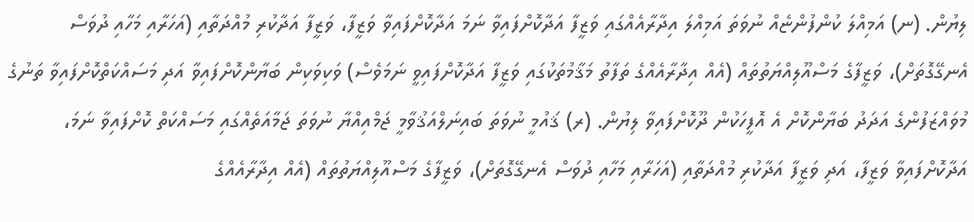ލިޔުން. (ނ) އަމިއްލަ ކުންފުންޏެއް ނުވަތަ އަމިއްލަ އިދާރާއެއްގައި ވަޒީފާ އަދާކޮށްފައިވާ ނަމަ އަދާކޮށްފައިވާ ވަޒީފާ، ވަޒީފާ އަދާކުރި މުއްދަތާއި (އަހަރާއި މަހާއި ދުވަސް އެނގޭގޮތަށް)، ވަޒީފާގެ މަސްއޫލިއްޔަތުތައް (އެއް އިދާރާއެއްގެ ތަފާތު މަޤާމުތަކުގައި ވަޒީފާ އަދާކޮށްފައިވީ ނަމަވެސް) ވަކިވަކިން ބަޔާންކޮށްފައިވާ އަދި މަސައްކަތްކޮށްފައިވާ ތަނުގެ މުވައްޒަފުންގެ އަދަދު ބަޔާންކޮށް އެ އޮފީހަކުން ދޫކޮށްފައިވާ ލިޔުން. (ރ) ޤައުމީ ނުވަތަ ބައިނަލްއަޤުވާމީ ޖަމްއިއްޔާ ނުވަތަ ޖަމާއަތެއްގައި މަސައްކަތް ކޮށްފައިވާ ނަމަ، އަދާކޮށްފައިވާ ވަޒީފާ، އަދި ވަޒީފާ އަދާކުރި މުއްދަތާއި (އަހަރާއި މަހާއި ދުވަސް އެނގޭގޮތަށް)، ވަޒީފާގެ މަސްއޫލިއްޔަތުތައް (އެއް އިދާރާއެއްގެ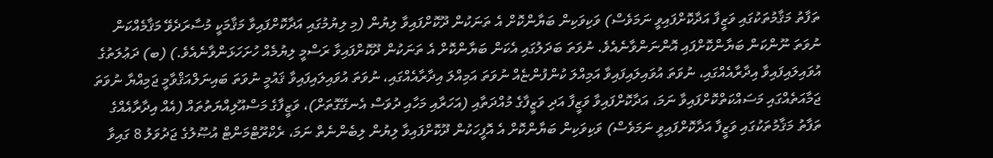ތަފާތު މަޤާމުތަކުގައި ވަޒީފާ އަދާކޮށްފައިވީ ނަމަވެސް) ވަކިވަކިން ބަޔާންކޮށް އެ ތަނަކުން ދޫކޮށްފައިވާ ލިޔުން (މި ލިޔުމުގައި އަދާކޮށްފައިވާ މަޤާމަކީ މުސާރަދެވޭ މަޤާމެއްކަން ނުވަތަ ނޫންކަން ބަޔާންކޮށްފައި އޮންނަންވާނެއެވެ. ނުވަތަ ބަދަލުގައި އެކަން ބަޔާންކޮށް އެ ތަނަކުން ދޫކޮށްފައިވާ ރަސްމީ ލިޔުމެއް ހުށަހަޅަންވާނެއެވެ.) (ބ) ދަޢުލަތުގެ އުވައިލައިފައިވާ އިދާރާއެއްގައި، ނުވަތަ އުވައިލައިފައިވާ އަމިއްލަ ކުންފުންޏެއް ނުވަތަ އަމިއްލަ އިދާރާއެއްގައި، ނުވަތަ އުވައިލައިފައިވާ ޤައުމީ ނުވަތަ ބައިނަލްއަޤްވާމީ ޖަމިއްޔާ ނުވަތަ ޖަމާއަތެއްގައި މަސައްކަތްކޮށްފައިވާ ނަމަ، އަދާކޮށްފައިވާ ވަޒީފާ އަދި ވަޒީފާގެ މުއްދަތާއި (އަހަރާއި މަހާއި ދުވަސް އެނގޭގޮތަށް)، ވަޒީފާގެ މަސްއޫލިއްޔަތުތައް (އެއް އިދާރާއެއްގެ ތަފާތު މަޤާމުތަކުގައި ވަޒީފާ އަދާކޮށްފައިވީ ނަމަވެސް) ވަކިވަކިން ބަޔާންކޮށް އެ އޮފީހަކުން ދޫކޮށްފައިވާ ލިޔުން ލިބެންނެތް ނަމަ، ރެކްރޫޓްމަންޓް އުޞޫލުގެ ޖަދުވަލު 8 ގައިވާ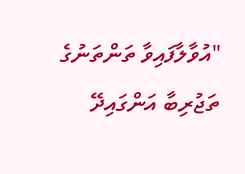"އުވާލާފައިވާ ތަންތަނުގެ ތަޖުރިބާ އަންގައިދޭ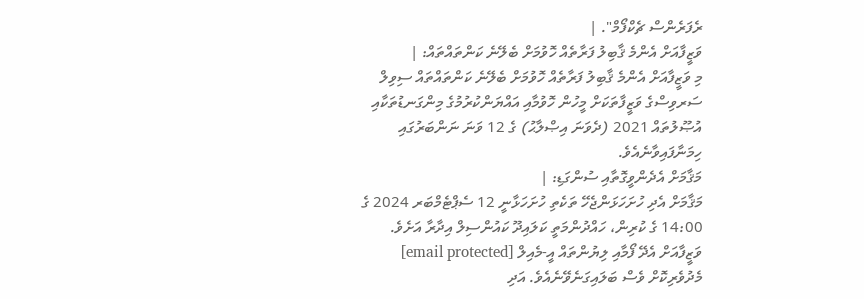ރެފަރެންސް ޗެކްފޯމް". |
ވަޒީފާއަށް އެންމެ ޤާބިލު ފަރާތެއް ހޮވުމަށް ބެލޭނެ ކަންތައްތައް: |
މި ވަޒީފާއަށް އެންމެ ޤާބިލު ފަރާތެއް ހޮވުމަށް ބެލޭނެ ކަންތައްތައް ސިވިލް ސަރވިސްގެ ވަޒީފާތަކަށް މީހުން ހޮވުމާއި އައްޔަންކުރުމުގެ މިންގަނޑުތަކާއި އުޞޫލުތައް 2021 (ދެވަނަ އިޞްލާޙު) ގެ 12 ވަނަ ނަންބަރުގައި ހިމަނާފައިވާނެއެވެ.
މަޤާމަށް އެދެންވީގޮތާއި ސުންގަޑި: |
މަޤާމަށް އެދި ހުށަހަޅަންޖެހޭ ތަކެތި ހުށަހަޅާނީ 12 ސެޕްޓެމްބަރ 2024 ގެ 14:00 ގެ ކުރިން، ހައްދުންމަތީ ކަލައިދޫ ކައުންސިލް އިދާރާ އަށެވެ. ވަޒީފާއަށް އެދޭ ފޯމާއި ލިޔުންތައް އީ-މެއިލް [email protected] މެދުވެރިކޮށް ވެސް ބަލައިގަނެވޭނެއެވެ. އަދި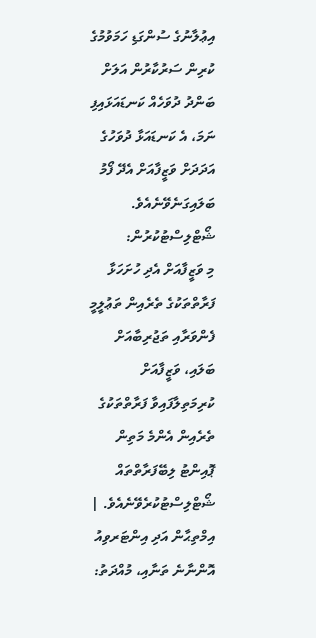އިޢުލާނުގެ ސުންގަޑި ހަމަވުމުގެ ކުރިން ސަރުކާރުން އަލަށް ބަންދު ދުވަހެއް ކަނޑައަޅައިފި ނަމަ، އެ ކަނޑައަޅާ ދުވަހުގެ އަދަދަށް ވަޒީފާއަށް އެދޭ ފޯމު ބަލައިގަނެވޭނެއެވެ.
ޝޯޓްލިސްޓުކުރުން:
މި ވަޒީފާއަށް އެދި ހުށަހަޅާ ފަރާތްތަކުގެ ތެރެއިން ތަޢުލީމީ ފެންވަރާއި ތަޖުރިބާއަށް ބަލައި، ވަޒީފާއަށް ކުރިމަތިލާފައިވާ ފަރާތްތަކުގެ ތެރެއިން އެންމެ މަތިން ޕޮއިންޓު ލިބޭފަރާތްތައް ޝޯޓްލިސްޓުކުރެވޭނެއެވެ. |
އިމްތިޙާން އަދި އިންޓަރވިއު އޮންނާނެ ތަނާއި، މުއްދަތު: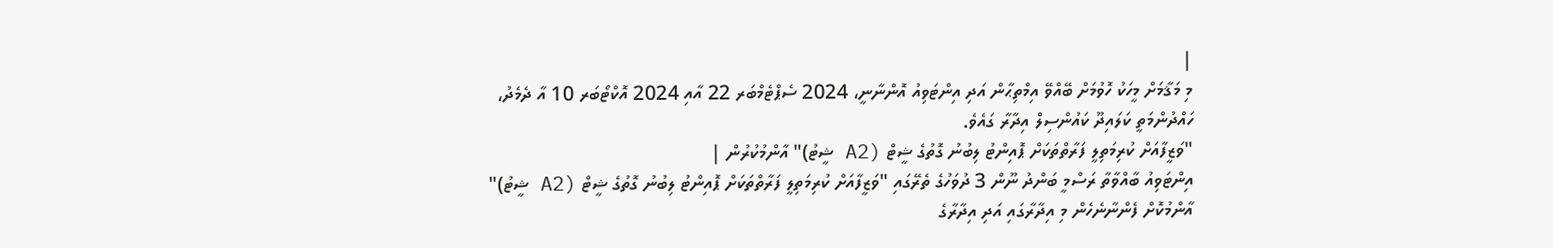|
މި މަޤާމަށް މީހަކު ހޮވުމަށް ބޭއްވޭ އިމްތިޙާން އަދި އިންޓަވިއު އޮންނާނީ، 2024 ސެޕްޓެމްބަރ 22 އާއި 2024 އޮކްޓޯބަރ 10 އާ ދެމެދު، ހައްދުންމަތީ ކަލައިދޫ ކައުންސިލް އިދާރާ ގައެވެ.
"ވަޒީފާއަށް ކުރިމަތިލީ ފަރާތްތަކަށް ޕޮއިންޓު ލިބުނު ގޮތުގެ ޝީޓް (A2 ޝީޓު)" އާންމުކުރުން |
އިންޓަވިއު ބާއްވާތާ ރަސްމީ ބަންދު ނޫން 3 ދުވަހުގެ ތެރޭގައި "ވަޒީފާއަށް ކުރިމަތިލީ ފަރާތްތަކަށް ޕޮއިންޓު ލިބުނު ގޮތުގެ ޝީޓް (A2 ޝީޓު)" އާންމުކޮށް ފެންނާނެހެން މި އިދާރާގައި އަދި އިދާރާގެ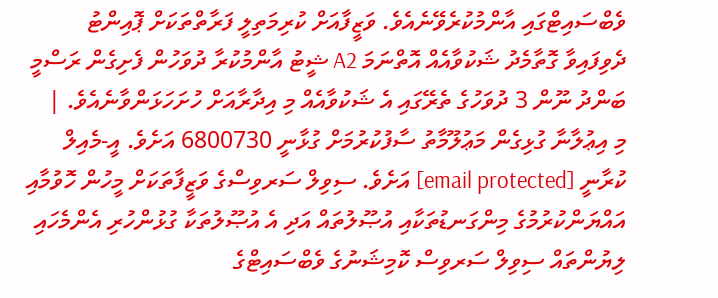ވެބްސައިޓްގައި އާންމުކުރެވޭނެއެވެ. ވަޒީފާއަށް ކުރިމަތިލީ ފަރާތްތަކަށް ޕޮއިންޓު ދެވިފައިވާ ގޮތާމެދު ޝަކުވާއެއް އޮތްނަމަ A2 ޝީޓު އާންމުކުރާ ދުވަހުން ފެށިގެން ރަސްމީ ބަންދު ނޫން 3 ދުވަހުގެ ތެރޭގައި އެ ޝަކުވާއެއް މި އިދާރާއަށް ހުށަހަޅަންވާނެއެވެ. |
މި އިޢުލާނާ ގުޅިގެން މަޢުލޫމާތު ސާފުކުރުމަށް ގުޅާނީ 6800730 އަށެވެ. އީ-މެއިލް ކުރާނީ [email protected] އަށެވެ. ސިވިލް ސަރވިސްގެ ވަޒީފާތަކަށް މީހުން ހޮވުމާއި އައްޔަންކުރުމުގެ މިންގަނޑުތަކާއި އުޞޫލުތައް އަދި އެ އުޞޫލުތަކާ ގުޅުންހުރި އެންމެހައި ލިޔުންތައް ސިވިލް ސަރވިސް ކޮމިޝަނުގެ ވެބްސައިޓްގެ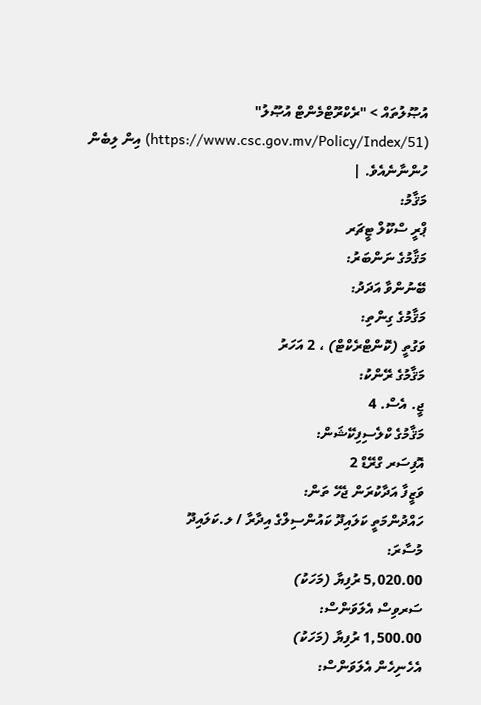އުޞޫލުތައް > "ރެކްރޫޓްމެންޓް އުޞޫލު" (https://www.csc.gov.mv/Policy/Index/51) އިން ލިބެން ހުންނާނެއެވެ. |
މަޤާމު:
ޕްރީ ސްކޫލް ޓީޗަރ
މަޤާމުގެ ނަންބަރު:
ބޭނުންވާ އަދަދު:
މަޤާމުގެ ގިންތި:
ވަގުތީ (ކޮންޓްރެކްޓް) ، 2 އަހަރު
މަޤާމުގެ ރޭންކު:
ޖީ. އެސް. 4
މަޤާމުގެ ކްލެސިފިކޭޝަން:
އޮފިސަރ ގްރޭޑް 2
ވަޒީފާ އަދާކުރަން ޖެހޭ ތަން:
ހައްދުންމަތީ ކަލައިދޫ ކައުންސިލްގެ އިދާރާ / ލ.ކަލައިދޫ
މުސާރަ:
5,020.00 ރުފިޔާ (މަހަކު)
ސަރވިސް އެލަވަންސް:
1,500.00 ރުފިޔާ (މަހަކު)
އެހެނިހެން އެލަވަންސް: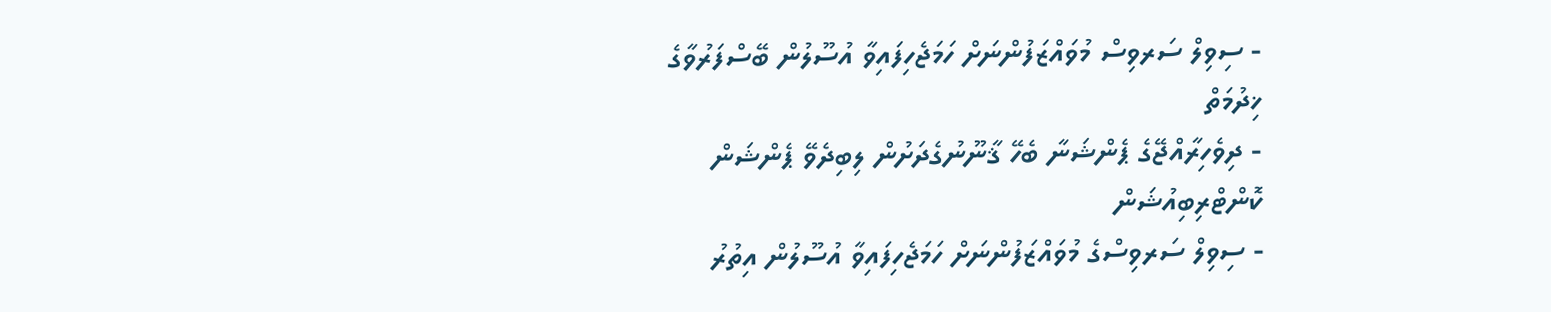- ސިވިލް ސަރވިސް މުވައްޒަފުންނަށް ހަމަޖެހިފައިވާ އުސޫލުން ބޭސްފަރުވާގެ ޚިދުމަތް
- ދިވެހިރާއްޖޭގެ ޕެންޝަނާ ބެހޭ ޤާނޫނުގެދަށުން ލިބިދެވޭ ޕެންޝަން ކޮންޓްރިބިއުޝަން
- ސިވިލް ސަރވިސްގެ މުވައްޒަފުންނަށް ހަމަޖެހިފައިވާ އުސޫލުން އިތުރު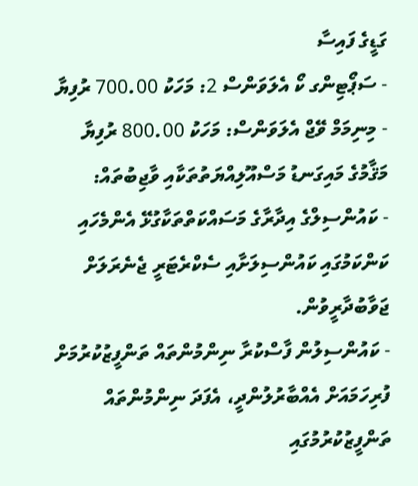ގަޑީގެ ފައިސާ
- ސަޕޯޓިންގ ކޯ އެލަވަންސް 2: މަހަކު 700.00 ރުފިޔާ
- މިނިމަމް ވޭޖް އެލަވަންސް: މަހަކު 800.00 ރުފިޔާ
މަޤާމުގެ މައިގަނޑު މަސްއޫލިއްޔަތުތަކާއި ވާޖިބުތައް:
- ކައުންސިލްގެ އިދާރާގެ މަސައްކަތްތަކާގުޅޭ އެންމެހައި ކަންކަމުގައި ކައުންސިލަށާއި ސެކްރެޓަރީ ޖެނެރަލަށް ޖަވާބުދާރީވުން.
- ކައުންސިލުން ފާސްކުރާ ނިންމުންތައް ތަންފީޒުކުރުމަށް ފުރިހަމައަށް އެއްބާރުލުންދީ، އެފަދަ ނިންމުންތައް ތަންފީޒުކުރުމުގައި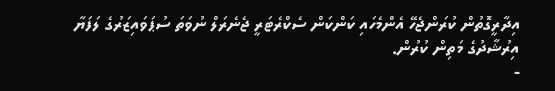އިދާރީގޮތުން ކުރަންޖެހޭ އެންމެހައި ކަންކަން ސެކްރެޓަރީ ޖެނެރަލް ނުވަތަ ސުޕަވައިޒަރުގެ ލަފަޔާ އިރުޝާދުގެ މަތިން ކުރުން.
-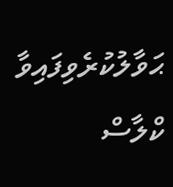ޙަވާލުކުރެވިފައިވާ ކްލާސް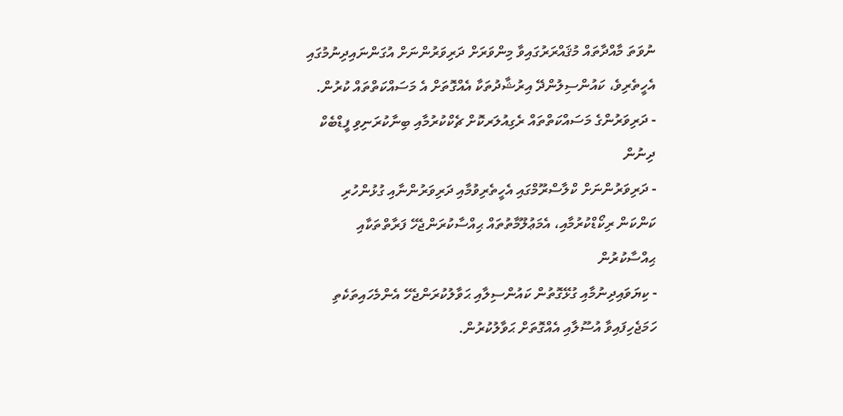ނުވަތަ މާއްދާތައް މުޤައްރަރުގައިވާ މިންވަރަށް ދަރިވަރުންނަށް އުގަންނައިދިނުމުގައި އެހީތެރިވެ، ކައުންސިލުންދޭ އިރުޝާދުތަކާ އެއްގޮތަށް އެ މަސައްކަތްތައް ކުރުން.
- ދަރިވަރުންގެ މަސައްކަތްތައް ރެގިއުލަރކޮށް ޗެކްކުރުމާއި ބިނާކުރަނިވި ފީޑްބެކް ދިނުން
- ދަރިވަރުންނަށް ކްލާސްރޫމްގައި އެހީތެރިވުމާއި ދަރިވަރުންނާއި ގުޅުންހުރި ކަންކަން ރިކޯޑްކުރުމާއި، އެމަޢުލޫމާތުތައް ޙިއްސާކުރަންޖެހޭ ފަރާތްތަކާއި ޙިއްސާކުރުން
- ކިޔަވައިދިނުމާއި ގުޅޭގޮތުން ކައުންސިލާއި ޙަވާލުކުރަންޖެހޭ އެންމެހައިތަކެތި ހަމަޖެހިފައިވާ އުސޫލާއި އެއްގޮތަށް ޙަވާލުކުރުން.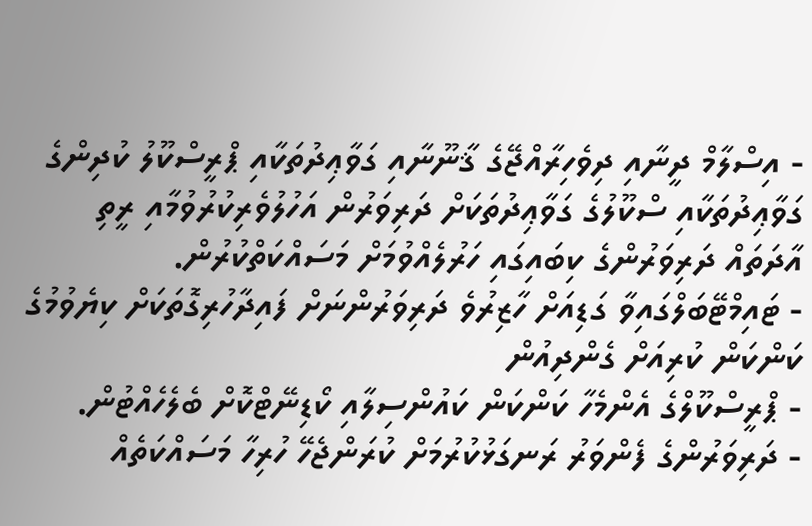- އިސްލާމް ދީނާއި ދިވެހިރާއްޖޭގެ ޤާނޫނާއި ގަވާޢިދުތަކާއި ޕްރީސްކޫލު ކުދިންގެ ގަވާޢިދުތަކާއި ސްކޫލުގެ ގަވާޢިދުތަކަށް ދަރިވަރުން އަހުލުވެރިކުރުވުމާއި ރީތި އާދަތައް ދަރިވަރުންގެ ކިބައިގައި ހަރުލެއްވުމަށް މަސައްކަތްކުރުން.
- ޓައިމްޓޭބަލްގައިވާ ގަޑިއަށް ހާޒިރުވެ ދަރިވަރުންނަށް ފައިދާހުރިގޮތަކަށް ކިޔެވުމުގެ ކަންކަން ކުރިއަށް ގެންދިއުން
- ޕްރީސްކޫލްގެ އެންމެހާ ކަންކަން ކައުންސިލާއި ކޯޑިނޭޓްކޮށް ބެލެހެއްޓުން.
- ދަރިވަރުންގެ ފެންވަރު ރަނގަޅުކުރުމަށް ކުރަންޖެހޭ ހުރިހާ މަސައްކަތެއް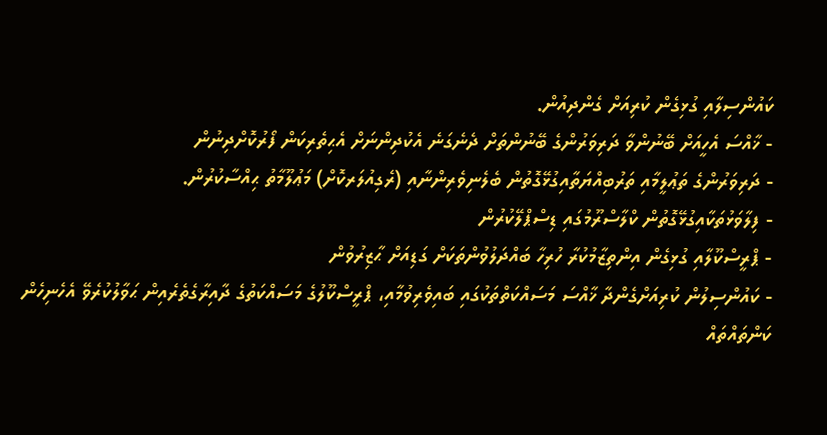ކައުންސިލާއި ގުޅިގެން ކުރިއަށް ގެންދިއުން.
- ޚާއްސަ އެހީއަށް ބޭނުންވާ ދަރިވަރުންގެ ބޭނުންތަށް ދެނެގަނެ އެކުދިންނަށް އެޙިތެރިކަން ފޯރުކޮށްދިނުން
- ދަރިވަރުންގެ ތަޢުލީމާއި ތަރުބިއްޔަތާއިގުޅޭގޮތުން ބެލެނިވެރިންނާއި (ރެގިއުލަރކޮށް) މަޢުލޫމާތު ޙިއްސާކުރުން.
- ފިލާވަޅުތަކާއިގުޅޭގޮތުން ކްލާސްރޫމުގައި ޑިސްޕްލޭކުރުން
- ޕްރީސްކޫލާއި ގުޅިގެން އިންތިޒާމުކުރާ ހުރިހާ ބައްދަލުވުންތަކަށް ގަޑިއަށް ޙާޒިރުވުން
- ކައުންސިލުން ކުރިއަށްގެންދާ ޚާއްސަ މަސައްކަތްތަކުގައި ބައިވެރިވުމާއި، ޕްރީސްކޫލުގެ މަސައްކަތުގެ ދާއިރާގެތެރެއިން ޙަވާލުކުރެވޭ އެހެނިހެން ކަންތައްތައް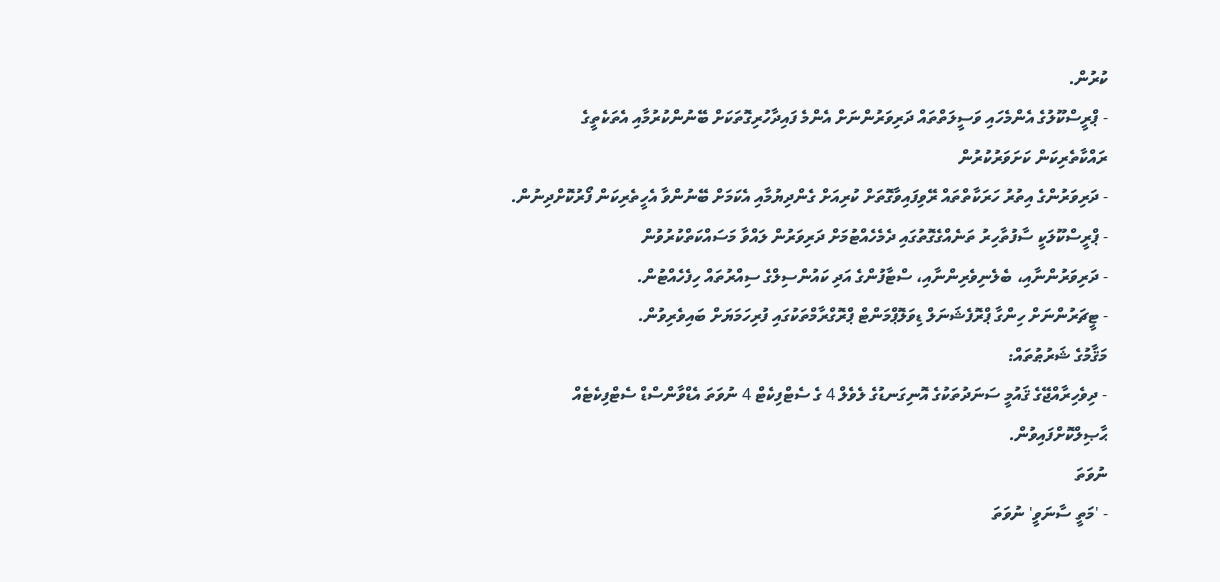ކުރުން.
- ޕްރީސްކޫލުގެ އެންމެހައި ވަސީލަތްތައް ދަރިވަރުންނަށް އެންމެ ފައިދާހުރިގޮތަކަށް ބޭނުންކުރުމާއި އެތަކެތީގެ ރައްކާތެރިކަން ކަށަވަރުކުރުން
- ދަރިވަރުންގެ އިތުރު ހަރަކާތްތައް ރޭވިފައިވާގޮތަށް ކުރިއަށް ގެންދިޔުމާއި އެކަމަށް ބޭނުންވާ އެހީތެރިކަން ފޯރުކޮށްދިނުން.
- ޕްރީސްކޫލަކީ ސާފުތާހިރު ތަނެއްގެގޮތުގައި ދެމެހެއްޓުމަށް ދަރިވަރުން ލައްވާ މަސައްކަތްކުރުވުން
- ދަރިވަރުންނާއި، ބެލެނިވެރިންނާއި، ސްޓާފުންގެ އަދި ކައުންސިލްގެ ސިއްރުތައް ހިފެހެއްޓުން.
- ޓީޗަރުންނަށް ހިންގާ ޕްރޮފެޝަނަލް ޑިވަލޮޕްމަންޓް ޕްރޮގްރާމްތަކުގައި ފުރިހަމަޔަށް ބައިވެރިވުން.
މަޤާމުގެ ޝަރުޠުތައް:
- ދިވެހިރާއްޖޭގެ ޤައުމީ ސަނަދުތަކުގެ އޮނިގަނޑުގެ ލެވެލް 4 ގެ ސެޓްފިކެޓް 4 ނުވަތަ އެޑްވާންސްޑް ސެޓްފިކެޓެއް ޙާޞިލްކޮށްފައިވުން.
ނުވަތަ
- 'މަތީ ސާނަވީ' ނުވަތަ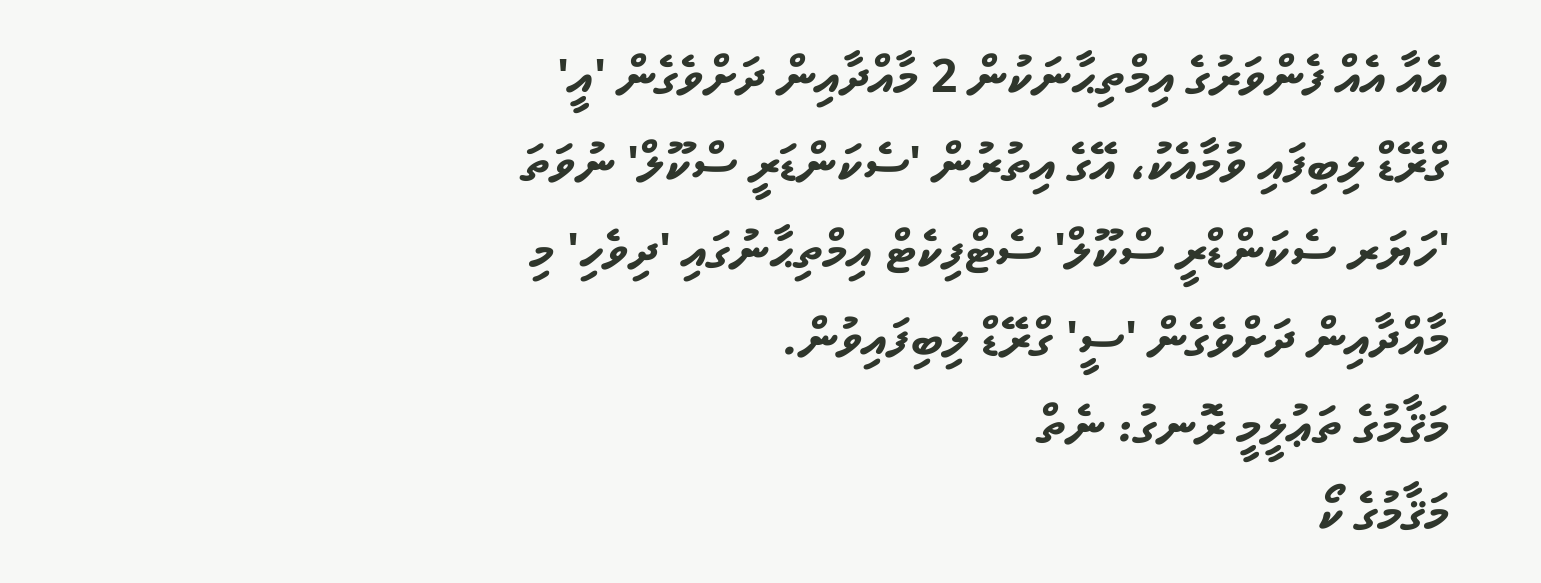އެއާ އެއް ފެންވަރުގެ އިމްތިޙާނަކުން 2 މާއްދާއިން ދަށްވެގެން 'އީ' ގްރޭޑް ލިބިފައި ވުމާއެކު، އޭގެ އިތުރުން 'ސެކަންޑަރީ ސްކޫލް' ނުވަތަ 'ހަޔަރ ސެކަންޑްރީ ސްކޫލް' ސެޓްފިކެޓް އިމްތިޙާނުގައި 'ދިވެހި' މި މާއްދާއިން ދަށްވެގެން 'ސީ' ގްރޭޑް ލިބިފައިވުން.
މަޤާމުގެ ތަޢުލީމީ ރޮނގު: ނެތް
މަޤާމުގެ ކޯ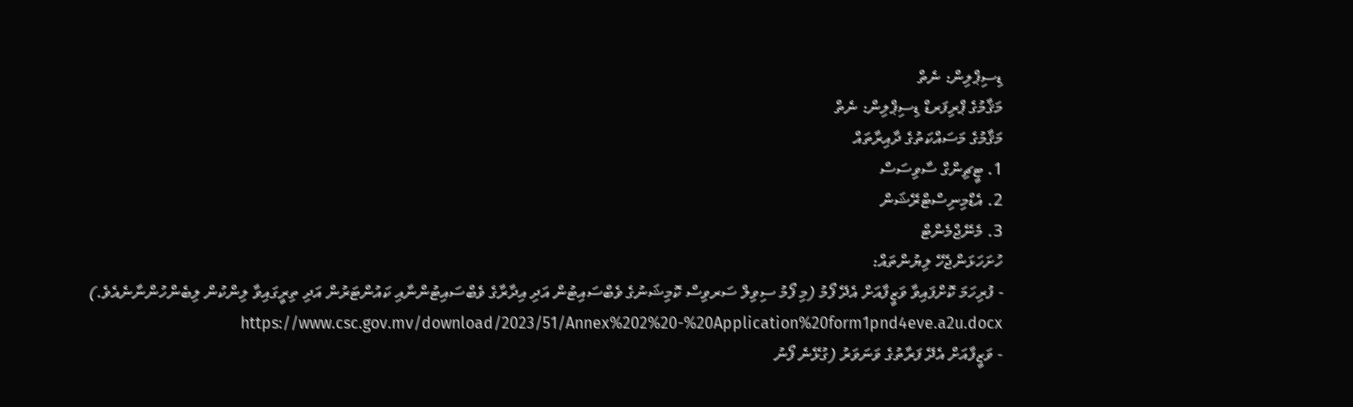ޑިސިޕްލިން: ނެތް
މަޤާމުގެ ޕްރިފަރޑް ޑިސިޕްލިން: ނެތް
މަޤާމުގެ މަސައްކަތުގެ ދާއިރާތައް
1. ޓީޗިންގް ސާވިސަސް
2. އެޑްމިނިސްޓްރޭޝަން
3. މެނޭޖްމެންޓް
ހުށަހަޅަންޖެހޭ ލިޔުންތައް:
- ފުރިހަމަ ކޮށްފައިވާ ވަޒީފާއަށް އެދޭ ފޯމު (މި ފޯމު ސިވިލް ސަރވިސް ކޮމިޝަނުގެ ވެބްސައިޓުން އަދި އިދާރާގެ ވެބްސައިޓުންނާއި ކައުންޓަރުން އަދި ތިރީގައިވާ ލިންކުން ލިބެންހުންނާނެއެވެ.) https://www.csc.gov.mv/download/2023/51/Annex%202%20-%20Application%20form1pnd4eve.a2u.docx
- ވަޒީފާއަށް އެދޭ ފަރާތުގެ ވަނަވަރު (ގުޅޭނެ ފޯނު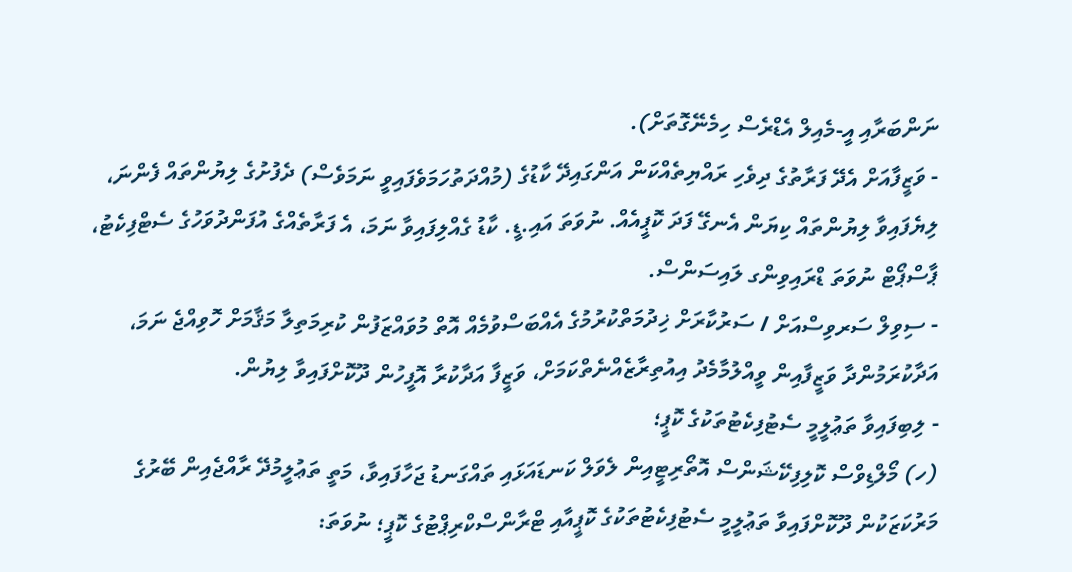ނަންބަރާއި އީ-މެއިލް އެޑްރެސް ހިމެނޭގޮތަށް).
- ވަޒީފާއަށް އެދޭ ފަރާތުގެ ދިވެހި ރައްޔިތެއްކަން އަންގައިދޭ ކާޑުގެ (މުއްދަތުހަމަވެފައިވީ ނަމަވެސް) ދެފުށުގެ ލިޔުންތައް ފެންނަ، ލިޔެފައިވާ ލިޔުންތައް ކިޔަން އެނގޭ ފަދަ ކޮޕީއެއް. ނުވަތަ އައި.ޑީ. ކާޑު ގެއްލިފައިވާ ނަމަ، އެ ފަރާތެއްގެ އުފަންދުވަހުގެ ސެޓްފިކެޓު، ޕާސްޕޯޓް ނުވަތަ ޑްރައިވިންގ ލައިސަންސް.
- ސިވިލް ސަރވިސްއަށް / ސަރުކާރަށް ޚިދުމަތްކުރުމުގެ އެއްބަސްވުމެއް އޮތް މުވައްޒަފުން ކުރިމަތިލާ މަޤާމަށް ހޮވިއްޖެ ނަމަ، އަދާކުރަމުންދާ ވަޒީފާއިން ވީއްލުމާމެދު އިއުތިރާޒެއްނެތްކަމަށް، ވަޒީފާ އަދާކުރާ އޮފީހުން ދޫކޮށްފައިވާ ލިޔުން.
- ލިބިފައިވާ ތަޢުލީމީ ސެޓުފިކެޓުތަކުގެ ކޮޕީ؛
(ހ) މޯލްޑިވްސް ކޮލިފިކޭޝަންސް އޮތޯރިޓީއިން ލެވަލް ކަނޑައަޅައި ތައްގަނޑު ޖަހާފައިވާ، މަތީ ތަޢުލީމުދޭ ރާއްޖެއިން ބޭރުގެ މަރުކަޒަކުން ދޫކޮށްފައިވާ ތަޢުލީމީ ސެޓުފިކެޓުތަކުގެ ކޮޕީއާއި ޓްރާންސްކްރިޕްޓުގެ ކޮޕީ؛ ނުވަތަ: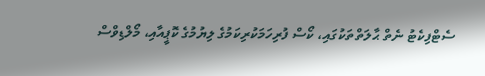ސެޓްފިކެޓު ނެތް ޙާލަތްތަކުގައި، ކޯސް ފުރިހަމަކުރިކަމުގެ ލިޔުމުގެ ކޮޕީއާއި، މޯލްޑިވްސް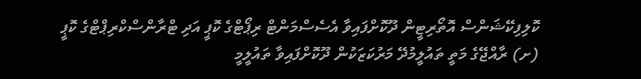ކޮލިފިކޭޝަންސް އޮތޯރިޓީން ދޫކޮށްފައިވާ އެސެސްމަންޓް ރިޕޯޓްގެ ކޮޕީ އަދި ޓްރާންސްކްރިޕްޓްގެ ކޮޕީ
(ށ) ރާއްޖޭގެ މަތީ ތައުލީމުދޭ މަރުކަޒަކުން ދޫކޮށްފައިވާ ތައުލީމީ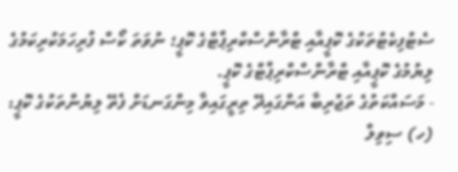ސެޓުފިކެޓުތަކުގެ ކޮޕީއާއި ޓްރާންސްކްރިޕްޓްގެ ކޮޕީ؛ ނުވަތަ ކޯސް ފުރިހަމަކުރިކަމުގެ ލިޔުމުގެ ކޮޕީއާއި ޓްރާންސްކްރިޕްޓްގެ ކޮޕީ.
- މަސައްކަތުގެ ތަޖުރިބާ އަންގައިދޭ ތިރީގައިވާ މިންގަނޑަށް ފެތޭ ލިޔުންތަކުގެ ކޮޕީ:
(ހ) ސިވިލް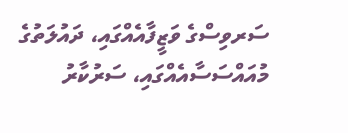ސަރވިސްގެ ވަޒީފާއެއްގައި، ދައުލަތުގެ މުއައްސަސާއެއްގައި، ސަރުކާރު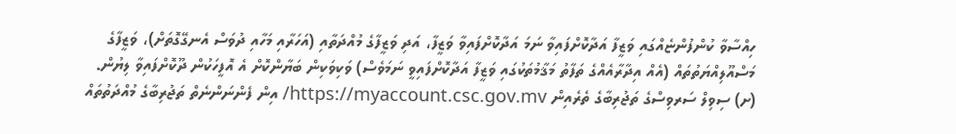ހިއްސާވާ ކުންފުންޏެއްގައި ވަޒީފާ އަދާކޮށްފައިވާ ނަމަ އަދާކޮށްފައިވާ ވަޒީފާ، އަދި ވަޒީފާގެ މުއްދަތާއި (އަހަރާއި މަހާއި ދުވަސް އެނގޭގޮތަށް)، ވަޒީފާގެ މަސްއޫލިއްޔަތުތައް (އެއް އިދާރާއެއްގެ ތަފާތު މަޤާމުތަކުގައި ވަޒީފާ އަދާކޮށްފައިވީ ނަމަވެސް) ވަކިވަކިން ބަޔާންކޮށް އެ އޮފީހަކުން ދޫކޮށްފައިވާ ލިޔުން.
(ށ) ސިވިލް ސަރވިސްގެ ތަޖުރިބާގެ ތެރެއިން https://myaccount.csc.gov.mv/ އިން ފެންނަންނެތް ތަޖުރިބާގެ މުއްދަތުތައް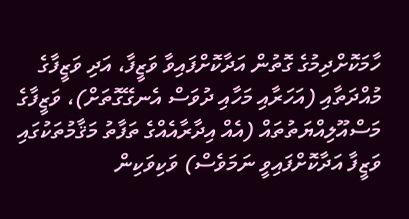ހާމަކޮށްދިމުގެ ގޮތުން އަދާކޮށްފައިވާ ވަޒީފާ، އަދި ވަޒީފާގެ މުއްދަތާއި (އަހަރާއި މަހާއި ދުވަސް އެނގޭގޮތަށް)، ވަޒީފާގެ މަސްއޫލިއްޔަތުތައް (އެއް އިދާރާއެއްގެ ތަފާތު މަޤާމުތަކުގައި ވަޒީފާ އަދާކޮށްފައިވީ ނަމަވެސް) ވަކިވަކިން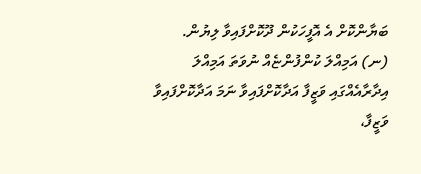ބަޔާންކޮށް އެ އޮފީހަކުން ދޫކޮށްފައިވާ ލިޔުން.
(ނ) އަމިއްލަ ކުންފުންޏެއް ނުވަތަ އަމިއްލަ އިދާރާއެއްގައި ވަޒީފާ އަދާކޮށްފައިވާ ނަމަ އަދާކޮށްފައިވާ ވަޒީފާ،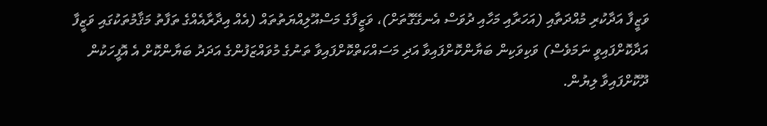ވަޒީފާ އަދާކުރި މުއްދަތާއި (އަހަރާއި މަހާއި ދުވަސް އެނގޭގޮތަށް)، ވަޒީފާގެ މަސްއޫލިއްޔަތުތައް (އެއް އިދާރާއެއްގެ ތަފާތު މަޤާމުތަކުގައި ވަޒީފާ އަދާކޮށްފައިވީ ނަމަވެސް) ވަކިވަކިން ބަޔާންކޮށްފައިވާ އަދި މަސައްކަތްކޮށްފައިވާ ތަނުގެ މުވައްޒަފުންގެ އަދަދު ބަޔާންކޮށް އެ އޮފީހަކުން ދޫކޮށްފައިވާ ލިޔުން.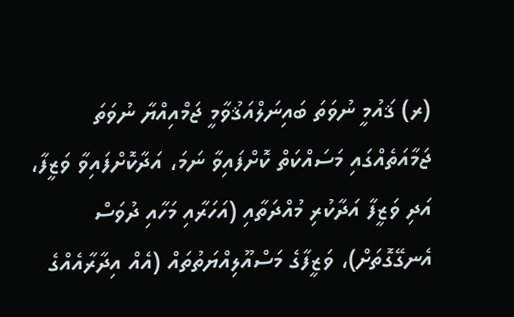(ރ) ޤައުމީ ނުވަތަ ބައިނަލްއަޤުވާމީ ޖަމްއިއްޔާ ނުވަތަ ޖަމާއަތެއްގައި މަސައްކަތް ކޮށްފައިވާ ނަމަ، އަދާކޮށްފައިވާ ވަޒީފާ، އަދި ވަޒީފާ އަދާކުރި މުއްދަތާއި (އަހަރާއި މަހާއި ދުވަސް އެނގޭގޮތަށް)، ވަޒީފާގެ މަސްއޫލިއްޔަތުތައް (އެއް އިދާރާއެއްގެ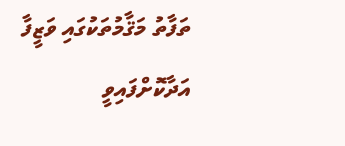ތަފާތު މަޤާމުތަކުގައި ވަޒީފާ އަދާކޮށްފައިވީ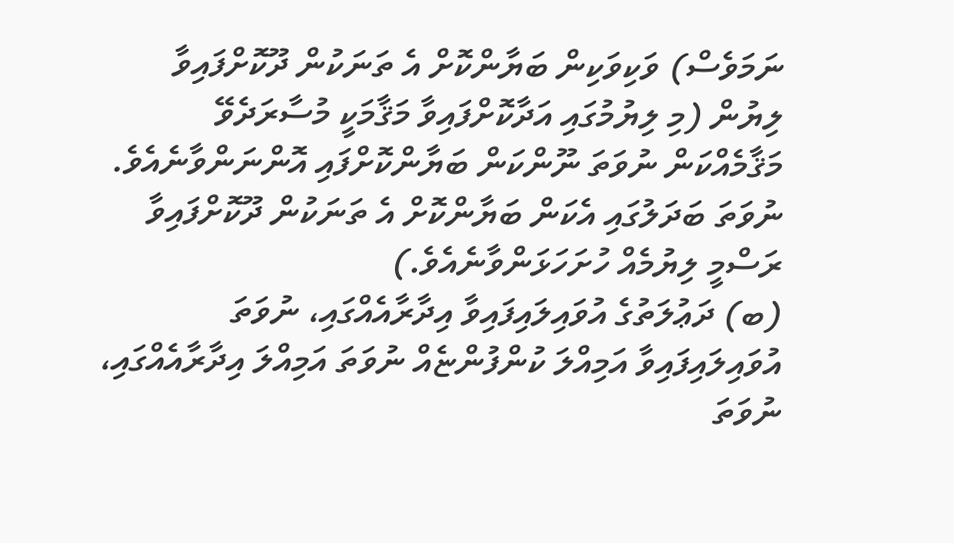ނަމަވެސް) ވަކިވަކިން ބަޔާންކޮށް އެ ތަނަކުން ދޫކޮށްފައިވާ ލިޔުން (މި ލިޔުމުގައި އަދާކޮށްފައިވާ މަޤާމަކީ މުސާރަދެވޭ މަޤާމެއްކަން ނުވަތަ ނޫންކަން ބަޔާންކޮށްފައި އޮންނަންވާނެއެވެ. ނުވަތަ ބަދަލުގައި އެކަން ބަޔާންކޮށް އެ ތަނަކުން ދޫކޮށްފައިވާ ރަސްމީ ލިޔުމެއް ހުށަހަޅަންވާނެއެވެ.)
(ބ) ދަޢުލަތުގެ އުވައިލައިފައިވާ އިދާރާއެއްގައި، ނުވަތަ އުވައިލައިފައިވާ އަމިއްލަ ކުންފުންޏެއް ނުވަތަ އަމިއްލަ އިދާރާއެއްގައި، ނުވަތަ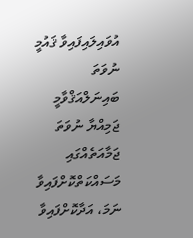އުވައިލައިފައިވާ ޤައުމީ ނުވަތަ ބައިނަލްއަޤްވާމީ ޖަމިއްޔާ ނުވަތަ ޖަމާއަތެއްގައި މަސައްކަތްކޮށްފައިވާ ނަމަ، އަދާކޮށްފައިވާ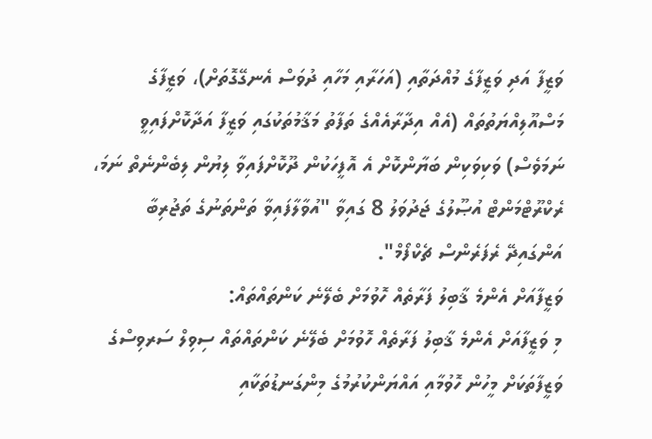ވަޒީފާ އަދި ވަޒީފާގެ މުއްދަތާއި (އަހަރާއި މަހާއި ދުވަސް އެނގޭގޮތަށް)، ވަޒީފާގެ މަސްއޫލިއްޔަތުތައް (އެއް އިދާރާއެއްގެ ތަފާތު މަޤާމުތަކުގައި ވަޒީފާ އަދާކޮށްފައިވީ ނަމަވެސް) ވަކިވަކިން ބަޔާންކޮށް އެ އޮފީހަކުން ދޫކޮށްފައިވާ ލިޔުން ލިބެންނެތް ނަމަ، ރެކްރޫޓްމަންޓް އުޞޫލުގެ ޖަދުވަލު 8 ގައިވާ "އުވާލާފައިވާ ތަންތަނުގެ ތަޖުރިބާ އަންގައިދޭ ރެފަރެންސް ޗެކްފޯމް".
ވަޒީފާއަށް އެންމެ ޤާބިލު ފަރާތެއް ހޮވުމަށް ބެލޭނެ ކަންތައްތައް:
މި ވަޒީފާއަށް އެންމެ ޤާބިލު ފަރާތެއް ހޮވުމަށް ބެލޭނެ ކަންތައްތައް ސިވިލް ސަރވިސްގެ ވަޒީފާތަކަށް މީހުން ހޮވުމާއި އައްޔަންކުރުމުގެ މިންގަނޑުތަކާއި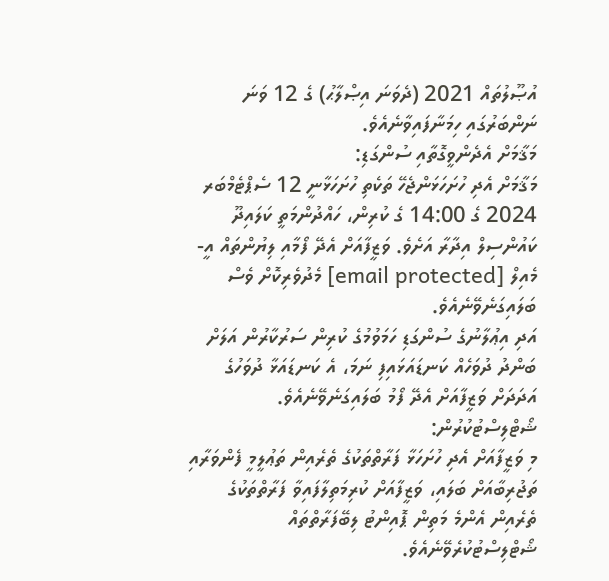އުޞޫލުތައް 2021 (ދެވަނަ އިޞްލާޙު) ގެ 12 ވަނަ ނަންބަރުގައި ހިމަނާފައިވާނެއެވެ.
މަޤާމަށް އެދެންވީގޮތާއި ސުންގަޑި:
މަޤާމަށް އެދި ހުށަހަޅަންޖެހޭ ތަކެތި ހުށަހަޅާނީ 12 ސެޕްޓެމްބަރ 2024 ގެ 14:00 ގެ ކުރިން، ހައްދުންމަތީ ކަލައިދޫ ކައުންސިލް އިދާރާ އަށެވެ. ވަޒީފާއަށް އެދޭ ފޯމާއި ލިޔުންތައް އީ-މެއިލް [email protected] މެދުވެރިކޮށް ވެސް ބަލައިގަނެވޭނެއެވެ.
އަދި އިޢުލާނުގެ ސުންގަޑި ހަމަވުމުގެ ކުރިން ސަރުކާރުން އަލަށް ބަންދު ދުވަހެއް ކަނޑައަޅައިފި ނަމަ، އެ ކަނޑައަޅާ ދުވަހުގެ އަދަދަށް ވަޒީފާއަށް އެދޭ ފޯމު ބަލައިގަނެވޭނެއެވެ.
ޝޯޓްލިސްޓުކުރުން:
މި ވަޒީފާއަށް އެދި ހުށަހަޅާ ފަރާތްތަކުގެ ތެރެއިން ތަޢުލީމީ ފެންވަރާއި ތަޖުރިބާއަށް ބަލައި، ވަޒީފާއަށް ކުރިމަތިލާފައިވާ ފަރާތްތަކުގެ ތެރެއިން އެންމެ މަތިން ޕޮއިންޓު ލިބޭފަރާތްތައް ޝޯޓްލިސްޓުކުރެވޭނެއެވެ.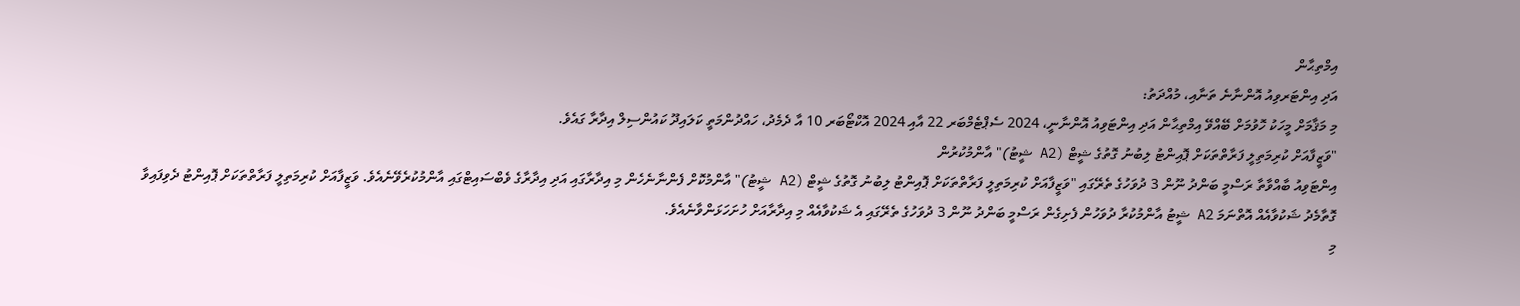އިމްތިޙާން
އަދި އިންޓަރވިއު އޮންނާނެ ތަނާއި، މުއްދަތު:
މި މަޤާމަށް މީހަކު ހޮވުމަށް ބޭއްވޭ އިމްތިޙާން އަދި އިންޓަވިއު އޮންނާނީ، 2024 ސެޕްޓެމްބަރ 22 އާއި 2024 އޮކްޓޯބަރ 10 އާ ދެމެދު، ހައްދުންމަތީ ކަލައިދޫ ކައުންސިލް އިދާރާ ގައެވެ.
"ވަޒީފާއަށް ކުރިމަތިލީ ފަރާތްތަކަށް ޕޮއިންޓު ލިބުނު ގޮތުގެ ޝީޓް (A2 ޝީޓު)" އާންމުކުރުން
އިންޓަވިއު ބާއްވާތާ ރަސްމީ ބަންދު ނޫން 3 ދުވަހުގެ ތެރޭގައި "ވަޒީފާއަށް ކުރިމަތިލީ ފަރާތްތަކަށް ޕޮއިންޓު ލިބުނު ގޮތުގެ ޝީޓް (A2 ޝީޓު)" އާންމުކޮށް ފެންނާނެހެން މި އިދާރާގައި އަދި އިދާރާގެ ވެބްސައިޓްގައި އާންމުކުރެވޭނެއެވެ. ވަޒީފާއަށް ކުރިމަތިލީ ފަރާތްތަކަށް ޕޮއިންޓު ދެވިފައިވާ ގޮތާމެދު ޝަކުވާއެއް އޮތްނަމަ A2 ޝީޓު އާންމުކުރާ ދުވަހުން ފެށިގެން ރަސްމީ ބަންދު ނޫން 3 ދުވަހުގެ ތެރޭގައި އެ ޝަކުވާއެއް މި އިދާރާއަށް ހުށަހަޅަންވާނެއެވެ.
މި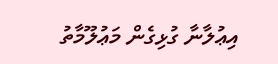އިޢުލާނާ ގުޅިގެން މަޢުލޫމާތު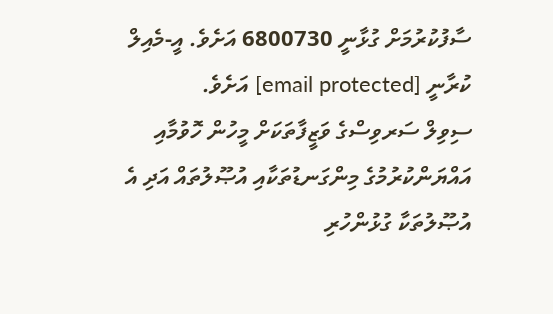ސާފުކުރުމަށް ގުޅާނީ 6800730 އަށެވެ. އީ-މެއިލް ކުރާނީ [email protected] އަށެވެ.
ސިވިލް ސަރވިސްގެ ވަޒީފާތަކަށް މީހުން ހޮވުމާއި އައްޔަންކުރުމުގެ މިންގަނޑުތަކާއި އުޞޫލުތައް އަދި އެ އުޞޫލުތަކާ ގުޅުންހުރި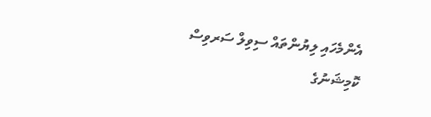އެންމެހައި ލިޔުންތައް ސިވިލް ސަރވިސް ކޮމިޝަނުގެ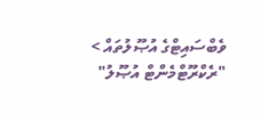ވެބްސައިޓްގެ އުޞޫލުތައް > "ރެކްރޫޓްމެންޓް އުޞޫލު"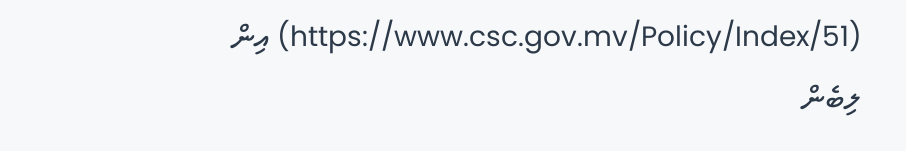(https://www.csc.gov.mv/Policy/Index/51) އިން ލިބެން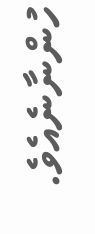ހުންނާނެއެވެ.